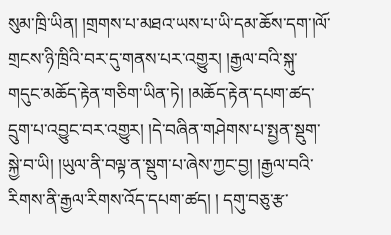སུམ་ཁྲི་ཡིན། །གྲགས་པ་མཐའ་ཡས་པ་ཡི་དམ་ཆོས་དག་།ལོ་གྲངས་ཉི་ཁྲིའི་བར་དུ་གནས་པར་འགྱུར། །རྒྱལ་བའི་སྐུ་གདུང་མཆོད་རྟེན་གཅིག་ཡིན་ཏེ། །མཆོད་རྟེན་དཔག་ཚད་དྲུག་པ་འབྱུང་བར་འགྱུར། །དེ་བཞིན་གཤེགས་པ་སྤྱན་སྡུག་སྐྱེ་བ་ཡི། །ཡུལ་ནི་བལྟ་ན་སྡུག་པ་ཞེས་ཀྱང་བྱ། །རྒྱལ་བའི་རིགས་ནི་རྒྱལ་རིགས་འོད་དཔག་ཚད། ། དགུ་བཅུ་རྩ་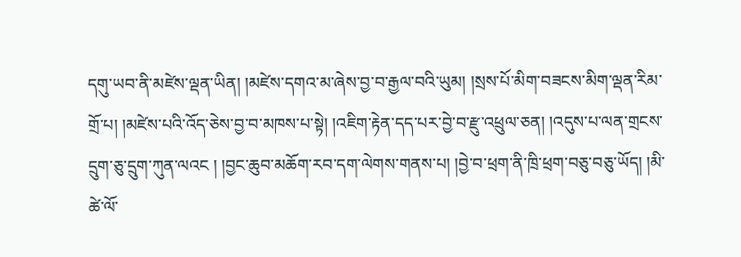དགུ་ཡབ་ནི་མཛེས་ལྡན་ཡིན། །མཛེས་དགའ་མ་ཞེས་བྱ་བ་རྒྱལ་བའི་ཡུམ། །སྲས་པོ་མིག་བཟངས་མིག་ལྡན་རིམ་གྲོ་པ། །མཛེས་པའི་འོད་ཅེས་བྱ་བ་མཁས་པ་སྟེ། །འཇིག་རྟེན་དད་པར་བྱེ་བ་རྫུ་འཕྲུལ་ཅན། །འདུས་པ་ལན་གྲངས་དྲུག་ཅུ་དྲུག་ཀུན་ལའང ། །བྱང་ཆུབ་མཆོག་རབ་དག་ལེགས་གནས་པ། །བྱེ་བ་ཕྲག་ནི་ཁྲི་ཕྲག་བཅུ་བཅུ་ཡོད། །མི་ཚེ་ལོ་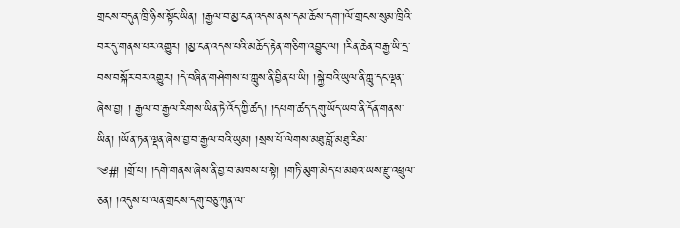གྲངས་བདུན་ཁྲི་ཉིས་སྟོང་ཡིན། །རྒྱལ་བ་མྱ་ངན་འདས་ནས་དམ་ཆོས་དག་།ལོ་གྲངས་སུམ་ཁྲིའི་བར་དུ་གནས་པར་འགྱུར། །མྱ་ངན་འདས་པའི་མཆོད་རྟེན་གཅིག་འབྱུང་ལ། །རིན་ཆེན་བརྒྱ་ཡི་དྲ་བས་བསྐོར་བར་འགྱུར། །དེ་བཞིན་གཤེགས་པ་ཀླུས་ནི་བྱིན་པ་ཡི། །སྐྱེ་བའི་ཡུལ་ནི་ཀླུ་དང་ལྡན་ཞེས་བྱ། ། རྒྱལ་བ་རྒྱལ་རིགས་ཡིན་ཏེ་འོད་ཀྱི་ཚད། །དཔག་ཚད་དགུ་ཡོད་ཡབ་ནི་དོན་གནས་ཡིན། །ཡོན་ཏན་ལྡན་ཞེས་བྱ་བ་རྒྱལ་བའི་ཡུམ། །སྲས་པོ་ལེགས་མཐུ་བློ་མཐུ་རིམ་
༄#། །གྲོ་པ། །དགེ་གནས་ཞེས་ནི་བྱ་བ་མཁས་པ་སྟེ། །གཏི་མུག་མེད་པ་མཐའ་ཡས་རྫུ་འཕྲུལ་ཅན། །འདུས་པ་ལན་གྲངས་དགུ་བཅུ་ཀུན་ལ་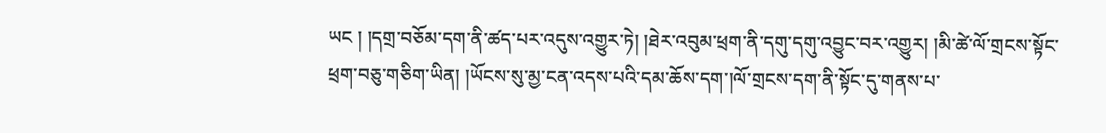ཡང ། །དགྲ་བཅོམ་དག་ནི་ཚད་པར་འདུས་འགྱུར་ཏེ། །ཐེར་འབུམ་ཕྲག་ནི་དགུ་དགུ་འབྱུང་བར་འགྱུར། །མི་ཚེ་ལོ་གྲངས་སྟོང་ཕྲག་བཅུ་གཅིག་ཡིན། །ཡོངས་སུ་མྱ་ངན་འདས་པའི་དམ་ཆོས་དག་།ལོ་གྲངས་དག་ནི་སྟོང་དུ་གནས་པ་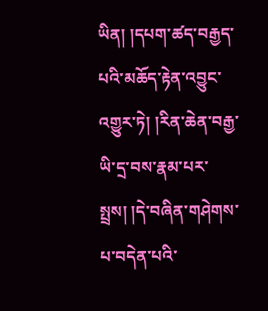ཡིན། །དཔག་ཚད་བརྒྱད་པའི་མཆོད་རྟེན་འབྱུང་འགྱུར་ཏེ། །རིན་ཆེན་བརྒྱ་ཡི་དྲ་བས་རྣམ་པར་སྤྲས། །དེ་བཞིན་གཤེགས་པ་བདེན་པའི་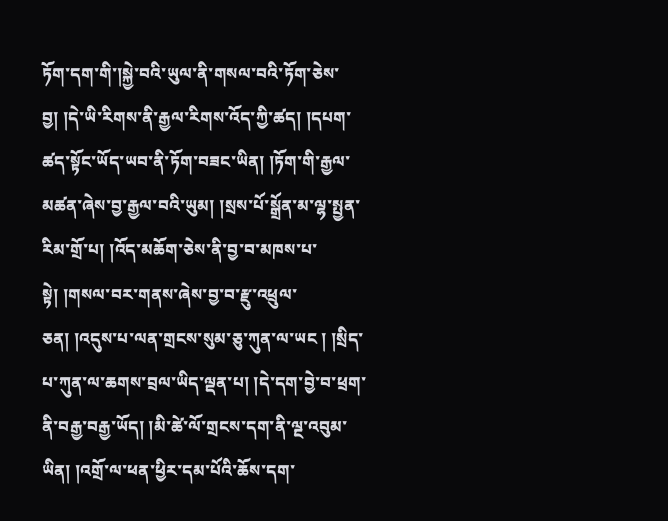ཏོག་དག་གི་།སྐྱེ་བའི་ཡུལ་ནི་གསལ་བའི་ཏོག་ཅེས་བྱ། །དེ་ཡི་རིགས་ནི་རྒྱལ་རིགས་འོད་ཀྱི་ཚད། །དཔག་ཚད་སྟོང་ཡོད་ཡབ་ནི་ཏོག་བཟང་ཡིན། །ཏོག་གི་རྒྱལ་མཚན་ཞེས་བྱ་རྒྱལ་བའི་ཡུམ། །སྲས་པོ་སྒྲོན་མ་ལྷ་སྤྱན་རིམ་གྲོ་པ། །འོད་མཆོག་ཅེས་ནི་བྱ་བ་མཁས་པ་སྟེ། །གསལ་བར་གནས་ཞེས་བྱ་བ་རྫུ་འཕྲུལ་ཅན། །འདུས་པ་ལན་གྲངས་སུམ་ཅུ་ཀུན་ལ་ཡང ། །སྲིད་པ་ཀུན་ལ་ཆགས་བྲལ་ཡིད་ལྡན་པ། །དེ་དག་བྱེ་བ་ཕྲག་ནི་བརྒྱ་བརྒྱ་ཡོད། །མི་ཚེ་ལོ་གྲངས་དག་ནི་ལྔ་འབུམ་ཡིན། །འགྲོ་ལ་ཕན་ཕྱིར་དམ་པོའི་ཆོས་དག་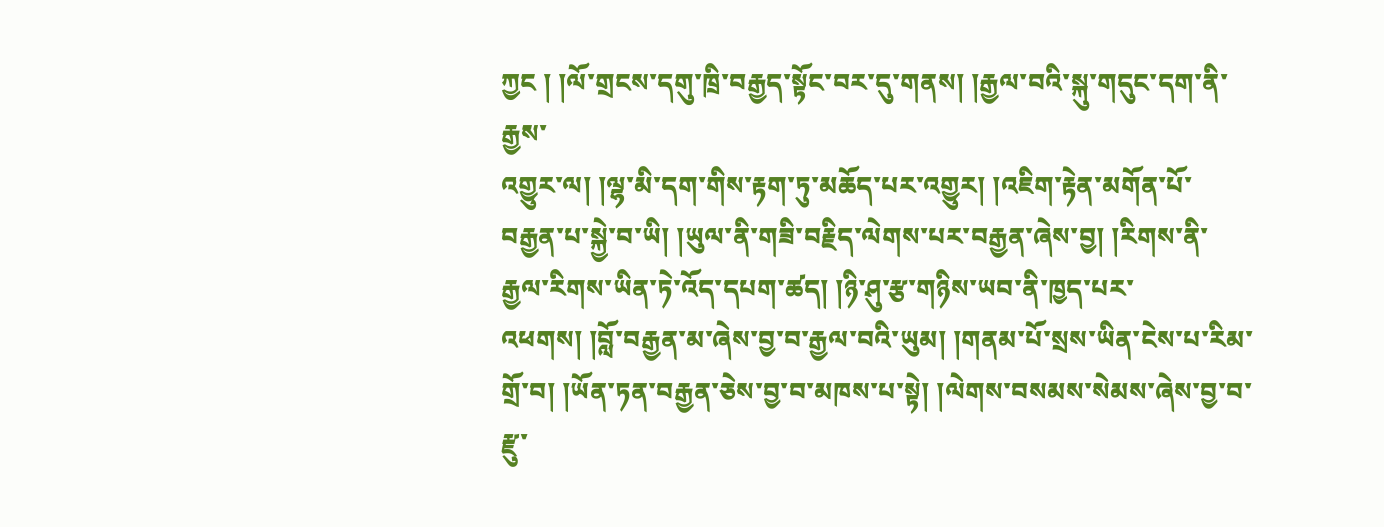ཀྱང ། །ལོ་གྲངས་དགུ་ཁྲི་བརྒྱད་སྟོང་བར་དུ་གནས། །རྒྱལ་བའི་སྐུ་གདུང་དག་ནི་རྒྱས་
འགྱུར་ལ། །ལྷ་མི་དག་གིས་རྟག་ཏུ་མཆོད་པར་འགྱུར། །འཇིག་རྟེན་མགོན་པོ་བརྒྱན་པ་སྐྱེ་བ་ཡི། །ཡུལ་ནི་གཟི་བརྗིད་ལེགས་པར་བརྒྱན་ཞེས་བྱ། །རིགས་ནི་རྒྱལ་རིགས་ཡིན་ཏེ་འོད་དཔག་ཚད། །ཉི་ཤུ་རྩ་གཉིས་ཡབ་ནི་ཁྱད་པར་འཕགས། །བློ་བརྒྱན་མ་ཞེས་བྱ་བ་རྒྱལ་བའི་ཡུམ། །གནམ་པོ་སྲས་ཡིན་ངེས་པ་རིམ་གྲོ་བ། །ཡོན་ཏན་བརྒྱན་ཅེས་བྱ་བ་མཁས་པ་སྟེ། །ལེགས་བསམས་སེམས་ཞེས་བྱ་བ་རྫུ་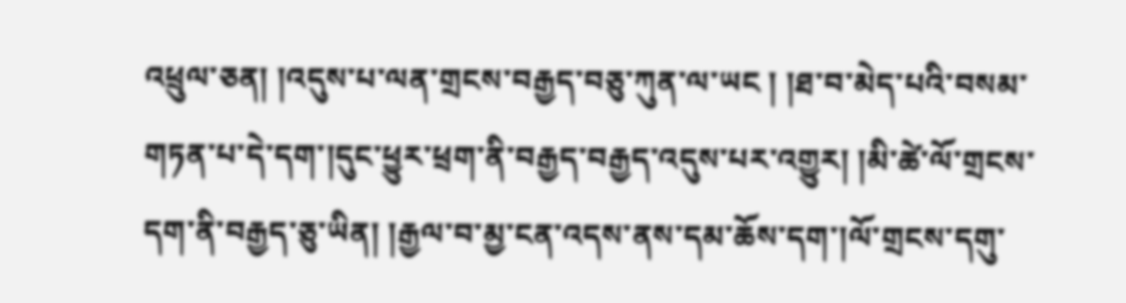འཕྲུལ་ཅན། །འདུས་པ་ལན་གྲངས་བརྒྱད་བཅུ་ཀུན་ལ་ཡང ། །ཐ་བ་མེད་པའི་བསམ་གཏན་པ་དེ་དག་།དུང་ཕྱུར་ཕྲག་ནི་བརྒྱད་བརྒྱད་འདུས་པར་འགྱུར། །མི་ཚེ་ལོ་གྲངས་དག་ནི་བརྒྱད་ཅུ་ཡིན། །རྒྱལ་བ་མྱ་ངན་འདས་ནས་དམ་ཆོས་དག་།ལོ་གྲངས་དགུ་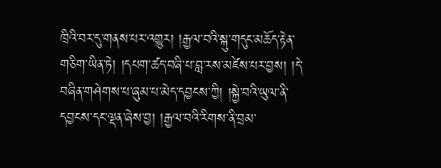ཁྲིའི་བར་དུ་གནས་པར་འགྱུར། །རྒྱལ་བའི་སྐུ་གདུང་མཆོད་རྟེན་གཅིག་ཡིན་ཏེ། །དཔག་ཚད་བཞི་པ་བླ་རས་མཛེས་པར་བྱས། །དེ་བཞིན་གཤེགས་པ་ཞུམ་པ་མེད་དབྱངས་ཀྱི། །སྐྱེ་བའི་ཡུལ་ནི་དབྱངས་དང་ལྡན་ཞེས་བྱ། །རྒྱལ་བའི་རིགས་ནི་བྲམ་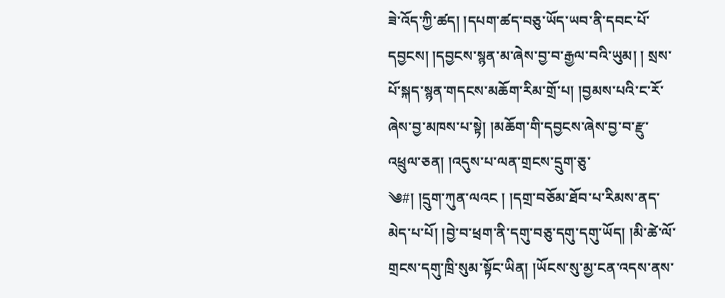ཟེ་འོད་ཀྱི་ཚད། །དཔག་ཚད་བཅུ་ཡོད་ཡབ་ནི་དབང་པོ་དབྱངས། །དབྱངས་སྙན་མ་ཞེས་བྱ་བ་རྒྱལ་བའི་ཡུམ། ། སྲས་པོ་སྐད་སྙན་གདངས་མཆོག་རིམ་གྲོ་པ། །བྱམས་པའི་ང་རོ་ཞེས་བྱ་མཁས་པ་སྟེ། །མཆོག་གི་དབྱངས་ཞེས་བྱ་བ་རྫུ་འཕྲུལ་ཅན། །འདུས་པ་ལན་གྲངས་དྲུག་ཅུ་
༄#། །དྲུག་ཀུན་ལའང ། །དགྲ་བཅོམ་ཐོབ་པ་རིམས་ནད་མེད་པ་པོ། །བྱེ་བ་ཕྲག་ནི་དགུ་བཅུ་དགུ་དགུ་ཡོད། །མི་ཚེ་ལོ་གྲངས་དགུ་ཁྲི་སུམ་སྟོང་ཡིན། །ཡོངས་སུ་མྱ་ངན་འདས་ནས་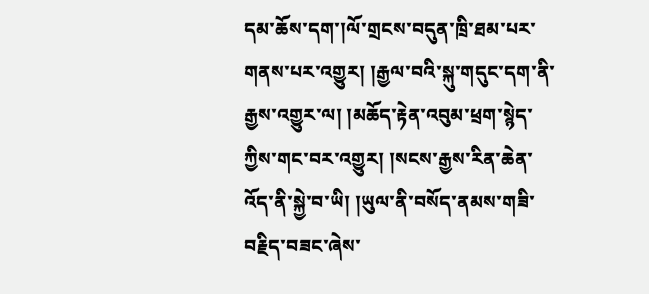དམ་ཆོས་དག་།ལོ་གྲངས་བདུན་ཁྲི་ཐམ་པར་གནས་པར་འགྱུར། །རྒྱལ་བའི་སྐུ་གདུང་དག་ནི་རྒྱས་འགྱུར་ལ། །མཆོད་རྟེན་འབུམ་ཕྲག་སྙེད་ཀྱིས་གང་བར་འགྱུར། །སངས་རྒྱས་རིན་ཆེན་འོད་ནི་སྐྱེ་བ་ཡི། །ཡུལ་ནི་བསོད་ནམས་གཟི་བརྗིད་བཟང་ཞེས་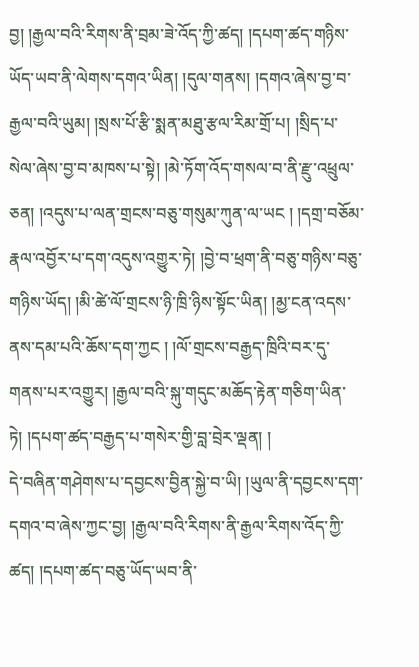བྱ། །རྒྱལ་བའི་རིགས་ནི་བྲམ་ཟེ་འོད་ཀྱི་ཚད། །དཔག་ཚད་གཉིས་ཡོད་ཡབ་ནི་ལེགས་དགའ་ཡིན། །དུལ་གནས། །དགའ་ཞེས་བྱ་བ་རྒྱལ་བའི་ཡུམ། །སྲས་པོ་རྩི་སྨན་མཐུ་རྩལ་རིམ་གྲོ་པ། །སྲིད་པ་སེལ་ཞེས་བྱ་བ་མཁས་པ་སྟེ། །མེ་ཏོག་འོད་གསལ་བ་ནི་རྫུ་འཕྲུལ་ཅན། །འདུས་པ་ལན་གྲངས་བཅུ་གསུམ་ཀུན་ལ་ཡང ། །དགྲ་བཅོམ་རྣལ་འབྱོར་པ་དག་འདུས་འགྱུར་ཏེ། །བྱེ་བ་ཕྲག་ནི་བཅུ་གཉིས་བཅུ་གཉིས་ཡོད། །མི་ཚེ་ལོ་གྲངས་ཉི་ཁྲི་ཉིས་སྟོང་ཡིན། །མྱ་ངན་འདས་ནས་དམ་པའི་ཆོས་དག་ཀྱང ། །ལོ་གྲངས་བརྒྱད་ཁྲིའི་བར་དུ་གནས་པར་འགྱུར། །རྒྱལ་བའི་སྐུ་གདུང་མཆོད་རྟེན་གཅིག་ཡིན་ཏེ། །དཔག་ཚད་བརྒྱད་པ་གསེར་གྱི་བླ་བྲེར་ལྡན། །
དེ་བཞིན་གཤེགས་པ་དབྱངས་བྱིན་སྐྱེ་བ་ཡི། །ཡུལ་ནི་དབྱངས་དག་དགའ་བ་ཞེས་ཀྱང་བྱ། །རྒྱལ་བའི་རིགས་ནི་རྒྱལ་རིགས་འོད་ཀྱི་ཚད། །དཔག་ཚད་བཅུ་ཡོད་ཡབ་ནི་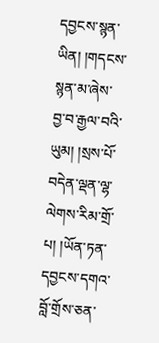དབྱངས་སྙན་ཡིན། །གདངས་སྙན་མ་ཞེས་བྱ་བ་རྒྱལ་བའི་ཡུམ། །སྲས་པོ་བདེན་ལྡན་ལྷ་ལེགས་རིམ་གྲོ་པ། །ཡོན་ཏན་དབྱངས་དགའ་བློ་གྲོས་ཅན་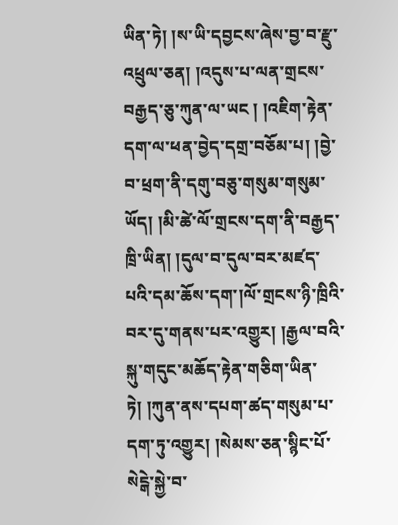ཡིན་ཏེ། །ས་ཡི་དབྱངས་ཞེས་བྱ་བ་རྫུ་འཕྲུལ་ཅན། །འདུས་པ་ལན་གྲངས་བརྒྱད་ཅུ་ཀུན་ལ་ཡང ། །འཇིག་རྟེན་དག་ལ་ཕན་བྱེད་དགྲ་བཅོམ་པ། །བྱེ་བ་ཕྲག་ནི་དགུ་བཅུ་གསུམ་གསུམ་ཡོད། །མི་ཚེ་ལོ་གྲངས་དག་ནི་བརྒྱད་ཁྲི་ཡིན། །དུལ་བ་དུལ་བར་མཛད་པའི་དམ་ཆོས་དག་།ལོ་གྲངས་ཉི་ཁྲིའི་བར་དུ་གནས་པར་འགྱུར། །རྒྱལ་བའི་སྐུ་གདུང་མཆོད་རྟེན་གཅིག་ཡིན་ཏེ། །ཀུན་ནས་དཔག་ཚད་གསུམ་པ་དག་ཏུ་འགྱུར། །སེམས་ཅན་སྙིང་པོ་སེངྒེ་སྐྱེ་བ་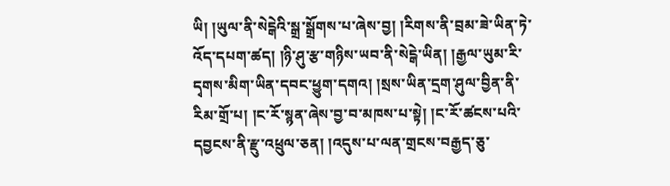ཡི། །ཡུལ་ནི་སེངྒེའི་སྒྲ་སྒྲོགས་པ་ཞེས་བྱ། །རིགས་ནི་བྲམ་ཟེ་ཡིན་ཏེ་འོད་དཔག་ཚད། །ཉི་ཤུ་རྩ་གཉིས་ཡབ་ནི་སེངྒེ་ཡིན། །རྒྱལ་ཡུམ་རི་དྭགས་མིག་ཡིན་དབང་ཕྱུག་དགའ། །སྲས་ཡིན་དྲག་ཤུལ་བྱིན་ནི་རིམ་གྲོ་པ། །ང་རོ་སྙན་ཞེས་བྱ་བ་མཁས་པ་སྟེ། །ང་རོ་ཚངས་པའི་དབྱངས་ནི་རྫུ་འཕྲུལ་ཅན། །འདུས་པ་ལན་གྲངས་བརྒྱད་ཅུ་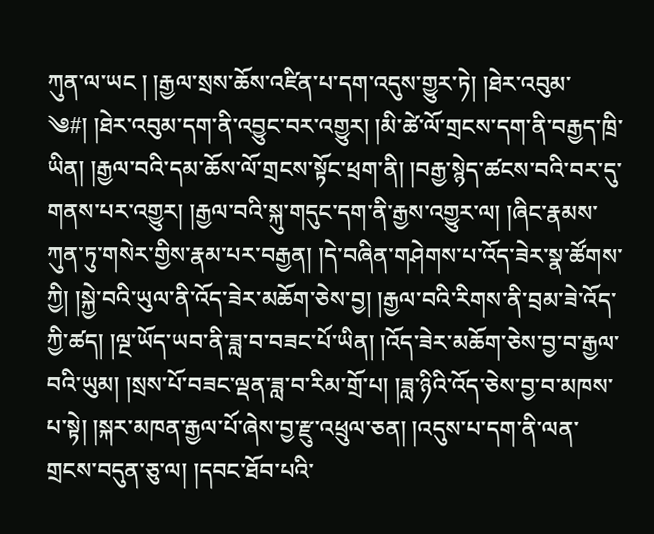ཀུན་ལ་ཡང ། །རྒྱལ་སྲས་ཆོས་འཛིན་པ་དག་འདུས་གྱུར་ཏེ། །ཐེར་འབུམ་
༄#། །ཐེར་འབུམ་དག་ནི་འབྱུང་བར་འགྱུར། །མི་ཚེ་ལོ་གྲངས་དག་ནི་བརྒྱད་ཁྲི་ཡིན། །རྒྱལ་བའི་དམ་ཆོས་ལོ་གྲངས་སྟོང་ཕྲག་ནི། །བརྒྱ་སྙེད་ཚངས་བའི་བར་དུ་གནས་པར་འགྱུར། །རྒྱལ་བའི་སྐུ་གདུང་དག་ནི་རྒྱས་འགྱུར་ལ། །ཞིང་རྣམས་ཀུན་ཏུ་གསེར་གྱིས་རྣམ་པར་བརྒྱན། །དེ་བཞིན་གཤེགས་པ་འོད་ཟེར་སྣ་ཚོགས་ཀྱི། །སྐྱེ་བའི་ཡུལ་ནི་འོད་ཟེར་མཆོག་ཅེས་བྱ། །རྒྱལ་བའི་རིགས་ནི་བྲམ་ཟེ་འོད་ཀྱི་ཚད། །ལྔ་ཡོད་ཡབ་ནི་ཟླ་བ་བཟང་པོ་ཡིན། །འོད་ཟེར་མཆོག་ཅེས་བྱ་བ་རྒྱལ་བའི་ཡུམ། །སྲས་པོ་བཟང་ལྡན་ཟླ་བ་རིམ་གྲོ་པ། །ཟླ་ཉིའི་འོད་ཅེས་བྱ་བ་མཁས་པ་སྟེ། །སྐར་མཁན་རྒྱལ་པོ་ཞེས་བྱ་རྫུ་འཕྲུལ་ཅན། །འདུས་པ་དག་ནི་ལན་གྲངས་བདུན་ཅུ་ལ། །དབང་ཐོབ་པའི་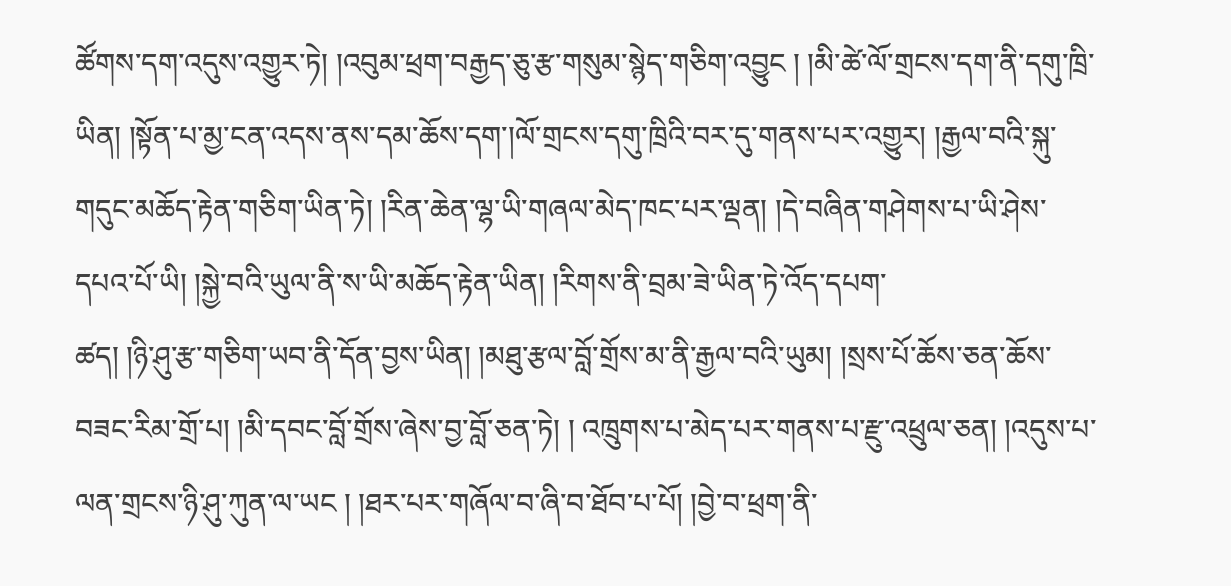ཚོགས་དག་འདུས་འགྱུར་ཏེ། །འབུམ་ཕྲག་བརྒྱད་ཅུ་རྩ་གསུམ་སྙེད་གཅིག་འབྱུང ། །མི་ཚེ་ལོ་གྲངས་དག་ནི་དགུ་ཁྲི་ཡིན། །སྟོན་པ་མྱ་ངན་འདས་ནས་དམ་ཆོས་དག་།ལོ་གྲངས་དགུ་ཁྲིའི་བར་དུ་གནས་པར་འགྱུར། །རྒྱལ་བའི་སྐུ་གདུང་མཆོད་རྟེན་གཅིག་ཡིན་ཏེ། །རིན་ཆེན་ལྷ་ཡི་གཞལ་མེད་ཁང་པར་ལྡན། །དེ་བཞིན་གཤེགས་པ་ཡི་ཤེས་དཔའ་པོ་ཡི། །སྐྱེ་བའི་ཡུལ་ནི་ས་ཡི་མཆོད་རྟེན་ཡིན། །རིགས་ནི་བྲམ་ཟེ་ཡིན་ཏེ་འོད་དཔག་
ཚད། །ཉི་ཤུ་རྩ་གཅིག་ཡབ་ནི་དོན་བྱས་ཡིན། །མཐུ་རྩལ་བློ་གྲོས་མ་ནི་རྒྱལ་བའི་ཡུམ། །སྲས་པོ་ཆོས་ཅན་ཆོས་བཟང་རིམ་གྲོ་པ། །མི་དབང་བློ་གྲོས་ཞེས་བྱ་བློ་ཅན་ཏེ། ། འཁྲུགས་པ་མེད་པར་གནས་པ་རྫུ་འཕྲུལ་ཅན། །འདུས་པ་ལན་གྲངས་ཉི་ཤུ་ཀུན་ལ་ཡང ། །ཐར་པར་གཞོལ་བ་ཞི་བ་ཐོབ་པ་པོ། །བྱེ་བ་ཕྲག་ནི་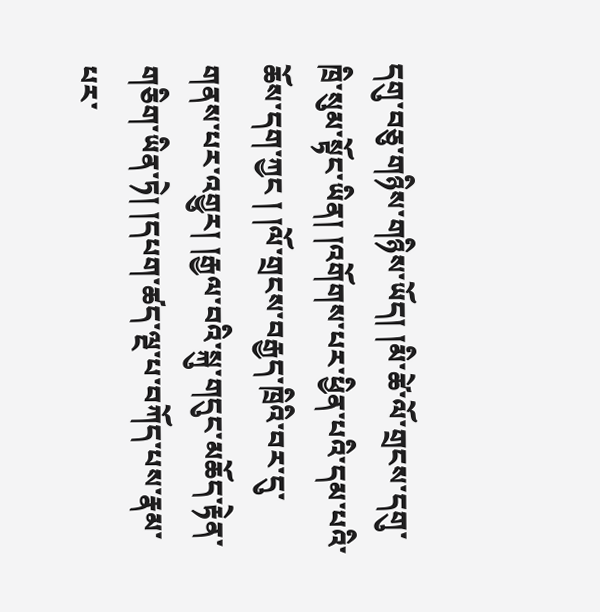དགུ་བཅུ་གཉིས་གཉིས་ཡོད། །མི་ཚེ་ལོ་གྲངས་དགུ་ཁྲི་སུམ་སྟོང་ཡིན། །འགོགས་པར་ཕྱིན་པའི་དམ་པའི་ཆོས་དག་ཀྱང ། །ལོ་གྲངས་བརྒྱད་ཁྲིའི་བར་དུ་གནས་པར་འགྱུར། །རྒྱལ་བའི་སྐུ་གདུང་མཆོད་རྟེན་གཅིག་ཡིན་ཏེ། །དཔག་ཚད་ལྔ་པ་བཀོད་པས་རྣམ་པར་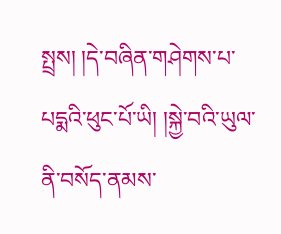སྤྲས། །དེ་བཞིན་གཤེགས་པ་པདྨའི་ཕུང་པོ་ཡི། །སྐྱེ་བའི་ཡུལ་ནི་བསོད་ནམས་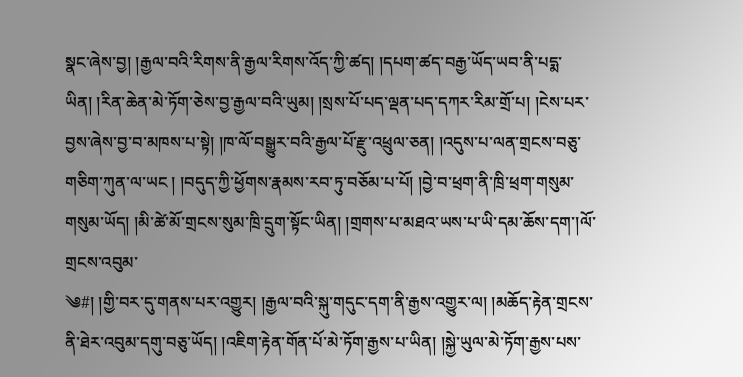སྣང་ཞེས་བྱ། །རྒྱལ་བའི་རིགས་ནི་རྒྱལ་རིགས་འོད་ཀྱི་ཚད། །དཔག་ཚད་བརྒྱ་ཡོད་ཡབ་ནི་པདྨ་ཡིན། །རིན་ཆེན་མེ་ཏོག་ཅེས་བྱ་རྒྱལ་བའི་ཡུམ། །སྲས་པོ་པད་ལྡན་པད་དཀར་རིམ་གྲོ་པ། །ངེས་པར་བྱས་ཞེས་བྱ་བ་མཁས་པ་སྟེ། །ཁ་ལོ་བསྒྱུར་བའི་རྒྱལ་པོ་རྫུ་འཕྲུལ་ཅན། །འདུས་པ་ལན་གྲངས་བཅུ་གཅིག་ཀུན་ལ་ཡང ། །བདུད་ཀྱི་ཕྱོགས་རྣམས་རབ་ཏུ་བཅོམ་པ་པོ། །བྱེ་བ་ཕྲག་ནི་ཁྲི་ཕྲག་གསུམ་གསུམ་ཡོད། །མི་ཚེ་མོ་གྲངས་སུམ་ཁྲི་དྲུག་སྟོང་ཡིན། །གྲགས་པ་མཐའ་ཡས་པ་ཡི་དམ་ཆོས་དག་།ལོ་གྲངས་འབུམ་
༄#། །གྱི་བར་དུ་གནས་པར་འགྱུར། །རྒྱལ་བའི་སྐུ་གདུང་དག་ནི་རྒྱས་འགྱུར་ལ། །མཆོད་རྟེན་གྲངས་ནི་ཐེར་འབུམ་དགུ་བཅུ་ཡོད། །འཇིག་རྟེན་གོན་པོ་མེ་ཏོག་རྒྱས་པ་ཡིན། །སྐྱེ་ཡུལ་མེ་ཏོག་རྒྱས་པས་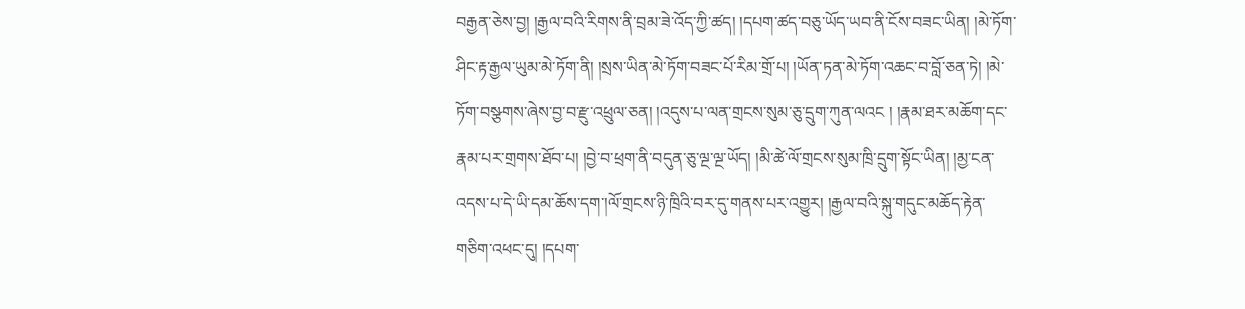བརྒྱན་ཅེས་བྱ། །རྒྱལ་བའི་རིགས་ནི་བྲམ་ཟེ་འོད་ཀྱི་ཚད། །དཔག་ཚད་བཅུ་ཡོད་ཡབ་ནི་ངོས་བཟང་ཡིན། །མེ་ཏོག་ཤིང་རྟ་རྒྱལ་ཡུམ་མེ་ཏོག་ནི། །སྲས་ཡིན་མེ་ཏོག་བཟང་པོ་རིམ་གྲོ་པ། །ཡོན་ཏན་མེ་ཏོག་འཆང་བ་བློ་ཅན་ཏེ། །མེ་ཏོག་བསྩགས་ཞེས་བྱ་བ་རྫུ་འཕྲུལ་ཅན། །འདུས་པ་ལན་གྲངས་སུམ་ཅུ་དྲུག་ཀུན་ལའང ། །རྣམ་ཐར་མཆོག་དང་རྣམ་པར་གྲགས་ཐོབ་པ། །བྱེ་བ་ཕྲག་ནི་བདུན་ཅུ་ལྔ་ལྔ་ཡོད། །མི་ཚེ་ལོ་གྲངས་སུམ་ཁྲི་དྲུག་སྟོང་ཡིན། །མྱ་ངན་འདས་པ་དེ་ཡི་དམ་ཆོས་དག་།ལོ་གྲངས་ཉི་ཁྲིའི་བར་དུ་གནས་པར་འགྱུར། །རྒྱལ་བའི་སྐུ་གདུང་མཆོད་རྟེན་གཅིག་འཕང་དུ། །དཔག་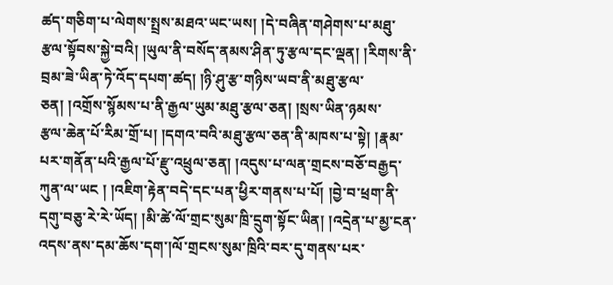ཚད་གཅིག་པ་ལེགས་སྤྲས་མཐའ་ཡང་ཡས། །དེ་བཞིན་གཤེགས་པ་མཐུ་རྩལ་སྟོབས་སྐྱེ་བའི། །ཡུལ་ནི་བསོད་ནམས་ཤིན་ཏུ་རྩལ་དང་ལྡན། །རིགས་ནི་བྲམ་ཟེ་ཡིན་ཏེ་འོད་དཔག་ཚད། །ཉི་ཤུ་རྩ་གཉིས་ཡབ་ནི་མཐུ་རྩལ་ཅན། །འགྲོས་སྙོམས་པ་ནི་རྒྱལ་ཡུམ་མཐུ་རྩལ་ཅན། །སྲས་ཡིན་ཉམས་
རྩལ་ཆེན་པོ་རིམ་གྲོ་པ། །དགའ་བའི་མཐུ་རྩལ་ཅན་ནི་མཁས་པ་སྟེ། །རྣམ་པར་གནོན་པའི་རྒྱལ་པོ་རྫུ་འཕྲུལ་ཅན། །འདུས་པ་ལན་གྲངས་བཅོ་བརྒྱད་ཀུན་ལ་ཡང ། །འཇིག་རྟེན་བདེ་དང་པན་ཕྱིར་གནས་པ་པོ། །བྱེ་བ་ཕྲག་ནི་དགུ་བཅུ་རེ་རེ་ཡོད། །མི་ཚེ་ལོ་གྲང་སུམ་ཁྲི་དྲུག་སྟོང་ཡིན། །འདྲེན་པ་མྱ་ངན་འདས་ནས་དམ་ཆོས་དག་།ལོ་གྲངས་སུམ་ཁྲིའི་བར་དུ་གནས་པར་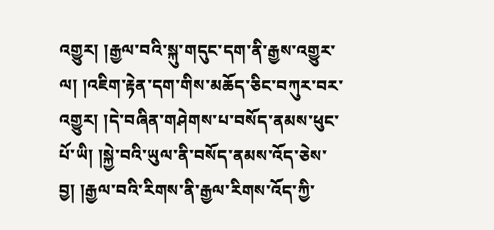འགྱུར། །རྒྱལ་བའི་སྐུ་གདུང་དག་ནི་རྒྱས་འགྱུར་ལ། །འཇིག་རྟེན་དག་གིས་མཆོད་ཅིང་བཀུར་བར་འགྱུར། །དེ་བཞིན་གཤེགས་པ་བསོད་ནམས་ཕུང་པོ་ཡི། །སྐྱེ་བའི་ཡུལ་ནི་བསོད་ནམས་འོད་ཅེས་བྱ། །རྒྱལ་བའི་རིགས་ནི་རྒྱལ་རིགས་འོད་ཀྱི་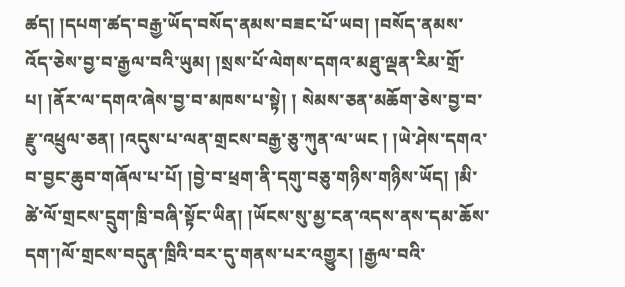ཚད། །དཔག་ཚད་བརྒྱ་ཡོད་བསོད་ནམས་བཟང་པོ་ཡབ། །བསོད་ནམས་འོད་ཅེས་བྱ་བ་རྒྱལ་བའི་ཡུམ། །སྲས་པོ་ལེགས་དགའ་མཐུ་ལྡན་རིམ་གྲོ་པ། །ནོར་ལ་དགའ་ཞེས་བྱ་བ་མཁས་པ་སྟེ། ། སེམས་ཅན་མཆོག་ཅེས་བྱ་བ་རྫུ་འཕྲུལ་ཅན། །འདུས་པ་ལན་གྲངས་བརྒྱ་ཅུ་ཀུན་ལ་ཡང ། །ཡེ་ཤེས་དགའ་བ་བྱང་ཆུབ་གཞོལ་པ་པོ། །བྱེ་བ་ཕྲག་ནི་དགུ་བཅུ་གཉིས་གཉིས་ཡོད། །མི་ཚེ་ལོ་གྲངས་དྲུག་ཁྲི་བཞི་སྟོང་ཡིན། །ཡོངས་སུ་མྱ་ངན་འདས་ནས་དམ་ཆོས་དག་།ལོ་གྲངས་བདུན་ཁྲིའི་བར་དུ་གནས་པར་འགྱུར། །རྒྱལ་བའི་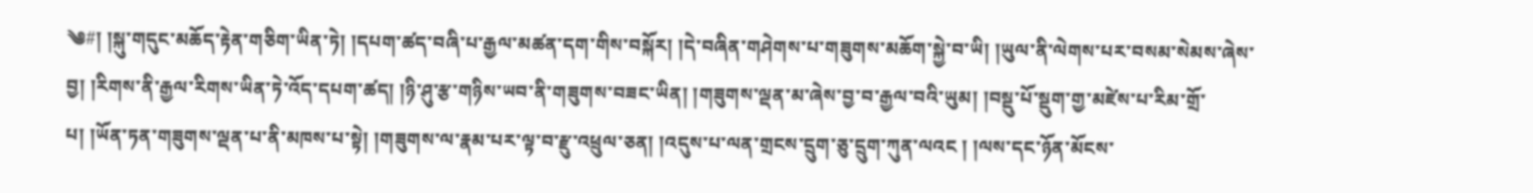༄#། །སྐུ་གདུང་མཆོད་རྟེན་གཅིག་ཡིན་ཏེ། །དཔག་ཚད་བཞི་པ་རྒྱལ་མཚན་དག་གིས་བསྐོར། །དེ་བཞིན་གཤེགས་པ་གཟུགས་མཆོག་སྐྱེ་བ་ཡི། །ཡུལ་ནི་ལེགས་པར་བསམ་སེམས་ཞེས་བྱ། །རིགས་ནི་རྒྱལ་རིགས་ཡིན་ཏེ་འོད་དཔག་ཚད། །ཉི་ཤུ་རྩ་གཉིས་ཡབ་ནི་གཟུགས་བཟང་ཡིན། །གཟུགས་ལྡན་མ་ཞེས་བྱ་བ་རྒྱལ་བའི་ཡུམ། །བསྡུ་པོ་སྡུག་གྱ་མཛེས་པ་རིམ་གྲོ་པ། །ཡོན་ཏན་གཟུགས་ལྡན་པ་ནི་མཁས་པ་སྟེ། །གཟུགས་ལ་རྣམ་པར་ལྟ་བ་རྫུ་འཕྲུལ་ཅན། །འདུས་པ་ལན་གྲངས་དྲུག་ཅུ་དྲུག་ཀུན་ལའང ། །ལས་དང་ཉོན་མོངས་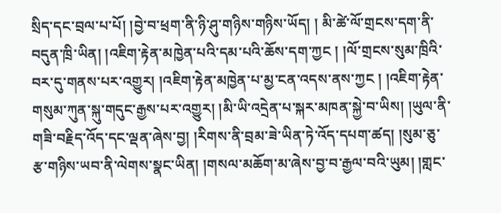སྲིད་དང་བྲལ་པ་པོ། །བྱེ་བ་ཕྲག་ནི་ཉི་ཤུ་གཉིས་གཉིས་ཡོད། ། མི་ཚེ་ལོ་གྲངས་དག་ནི་བདུན་ཁྲི་ཡིན། །འཇིག་རྟེན་མཁྱེན་པའི་དམ་པའི་ཆོས་དག་ཀྱང ། །ལོ་གྲངས་སུམ་ཁྲིའི་བར་དུ་གནས་པར་འགྱུར། །འཇིག་རྟེན་མཁྱེན་པ་མྱ་ངན་འདས་ནས་ཀྱང ། །འཇིག་རྟེན་གསུམ་ཀུན་སྐུ་གདུང་རྒྱས་པར་འགྱུར། །མི་ཡི་འདྲེན་པ་སྐར་མཁན་སྐྱེ་བ་ཡིས། །ཡུལ་ནི་གཟི་བརྗིད་འོད་དང་ལྡན་ཞེས་བྱ། །རིགས་ནི་བྲམ་ཟེ་ཡིན་ཏེ་འོད་དཔག་ཚད། །སུམ་ཅུ་རྩ་གཉིས་ཡབ་ནི་ལེགས་སྣང་ཡིན། །གསལ་མཆོག་མ་ཞེས་བྱ་བ་རྒྱལ་བའི་ཡུམ། །གླང་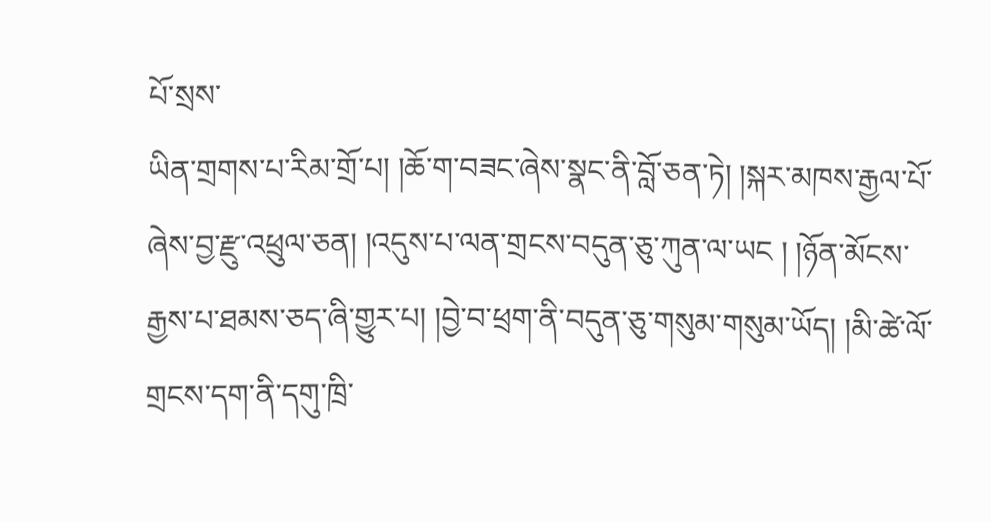པོ་སྲས་
ཡིན་གྲགས་པ་རིམ་གྲོ་པ། །ཆོ་ག་བཟང་ཞེས་སྣང་ནི་བློ་ཅན་ཏེ། །སྐར་མཁས་རྒྱལ་པོ་ཞེས་བྱ་རྫུ་འཕྲུལ་ཅན། །འདུས་པ་ལན་གྲངས་བདུན་ཅུ་ཀུན་ལ་ཡང ། །ཉོན་མོངས་རྒྱས་པ་ཐམས་ཅད་ཞི་གྱུར་པ། །བྱེ་བ་ཕྲག་ནི་བདུན་ཅུ་གསུམ་གསུམ་ཡོད། །མི་ཚེ་ལོ་གྲངས་དག་ནི་དགུ་ཁྲི་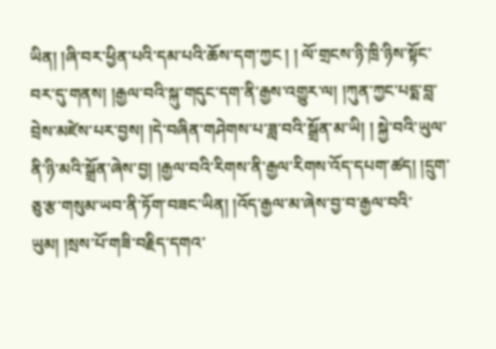ཡིན། །ཞི་བར་ཕྱིན་པའི་དམ་པའི་ཆོས་དག་ཀྱང ། ། ལོ་གྲངས་ཉི་ཁྲི་ཉིས་སྟོང་བར་དུ་གནས། །རྒྱལ་བའི་སྐུ་གདུང་དག་ནི་རྒྱས་འགྱུར་ལ། །ཀུན་ཀྱང་པདྨ་བླ་བྲེས་མཛེས་པར་བྱས། །དེ་བཞིན་གཤེགས་པ་ཟླ་བའི་སྒྲོན་མ་ཡི། ། སྐྱེ་བའི་ཡུལ་ནི་ཉི་མའི་སྒྲོན་ཞེས་བྱ། །རྒྱལ་བའི་རིགས་ནི་རྒྱལ་རིགས་འོད་དཔག་ཚད། །དྲུག་ཅུ་རྩ་གསུམ་ཡབ་ནི་ཏོག་བཟང་ཡིན། །འོད་རྒྱལ་མ་ཞེས་བྱ་བ་རྒྱལ་བའི་ཡུམ། །སྲས་པོ་གཟི་བརྗིད་དགའ་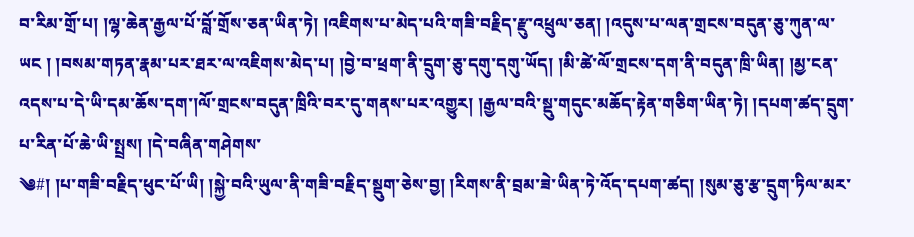བ་རིམ་གྲོ་པ། །ལྷ་ཆེན་རྒྱལ་པོ་བློ་གྲོས་ཅན་ཡིན་ཏེ། །འཇིགས་པ་མེད་པའི་གཟི་བརྗིད་རྫུ་འཕྲུལ་ཅན། །འདུས་པ་ལན་གྲངས་བདུན་ཅུ་ཀུན་ལ་ཡང ། །བསམ་གཏན་རྣམ་པར་ཐར་ལ་འཇིགས་མེད་པ། །བྱེ་བ་ཕྲག་ནི་དྲུག་ཅུ་དགུ་དགུ་ཡོད། །མི་ཚེ་ལོ་གྲངས་དག་ནི་བདུན་ཁྲི་ཡིན། །མྱ་ངན་འདས་པ་དེ་ཡི་དམ་ཆོས་དག་།ལོ་གྲངས་བདུན་ཁྲིའི་བར་དུ་གནས་པར་འགྱུར། །རྒྱལ་བའི་སྡུ་གདུང་མཆོད་རྟེན་གཅིག་ཡིན་ཏེ། །དཔག་ཚད་དྲུག་པ་རིན་པོ་ཆེ་ཡི་སྤྲས། །དེ་བཞིན་གཤེགས་
༄#། །པ་གཟི་བརྗིད་ཕུང་པོ་ཡི། །སྐྱེ་བའི་ཡུལ་ནི་གཟི་བརྗིད་སྡུག་ཅེས་བྱ། །རིགས་ནི་བྲམ་ཟེ་ཡིན་ཏེ་འོད་དཔག་ཚད། །སུམ་ཅུ་རྩ་དྲུག་ཏིལ་མར་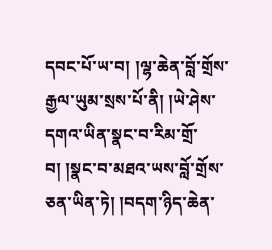དབང་པོ་ཡ་བ། །ལྷ་ཆེན་བློ་གྲོས་རྒྱལ་ཡུམ་སྲས་པོ་ནི། །ཡེ་ཤེས་དགའ་ཡིན་སྣང་བ་རིམ་གྲོ་བ། །སྣང་བ་མཐའ་ཡས་བློ་གྲོས་ཅན་ཡིན་ཏེ། །བདག་ཉིད་ཆེན་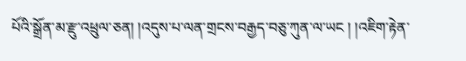པོའི་སྒྲོན་མ་རྫུ་འཕྲུལ་ཅན། །འདུས་པ་ལན་གྲངས་བརྒྱད་བཅུ་ཀུན་ལ་ཡང ། །འཇིག་རྟེན་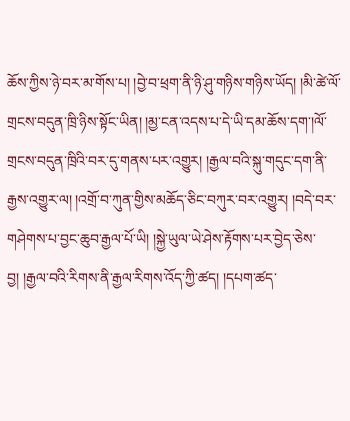ཆོས་ཀྱིས་ཉེ་བར་མ་གོས་པ། །བྱེ་བ་ཕྲག་ནི་ཉི་ཤུ་གཉིས་གཉིས་ཡོད། །མི་ཚེ་ལོ་གྲངས་བདུན་ཁྲི་ཉིས་སྟོང་ཡིན། །མྱ་ངན་འདས་པ་དེ་ཡི་དམ་ཆོས་དག་།ལོ་གྲངས་བདུན་ཁྲིའི་བར་དུ་གནས་པར་འགྱུར། །རྒྱལ་བའི་སྐུ་གདུང་དག་ནི་རྒྱས་འགྱུར་ལ། །འགྲོ་བ་ཀུན་གྱིས་མཆོད་ཅིང་བཀུར་བར་འགྱུར། །བདེ་བར་གཤེགས་པ་བྱང་ཆུབ་རྒྱལ་པོ་ཡི། །སྐྱེ་ཡུལ་ཡེ་ཤེས་རྟོགས་པར་བྱེད་ཅེས་བྱ། །རྒྱལ་བའི་རིགས་ནི་རྒྱལ་རིགས་འོད་ཀྱི་ཚད། །དཔག་ཚད་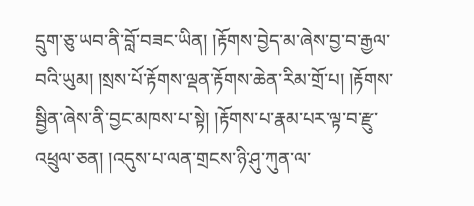དྲུག་ཅུ་ཡབ་ནི་བློ་བཟང་ཡིན། །རྟོགས་བྱེད་མ་ཞེས་བྱ་བ་རྒྱལ་བའི་ཡུམ། །སྲས་པོ་རྟོགས་ལྡན་རྟོགས་ཆེན་རིམ་གྲོ་པ། །རྟོགས་སྦྱིན་ཞེས་ནི་བྱང་མཁས་པ་སྟེ། །རྟོགས་པ་རྣམ་པར་ལྟ་བ་རྫུ་འཕྲུལ་ཅན། །འདུས་པ་ལན་གྲངས་ཉི་ཤུ་ཀུན་ལ་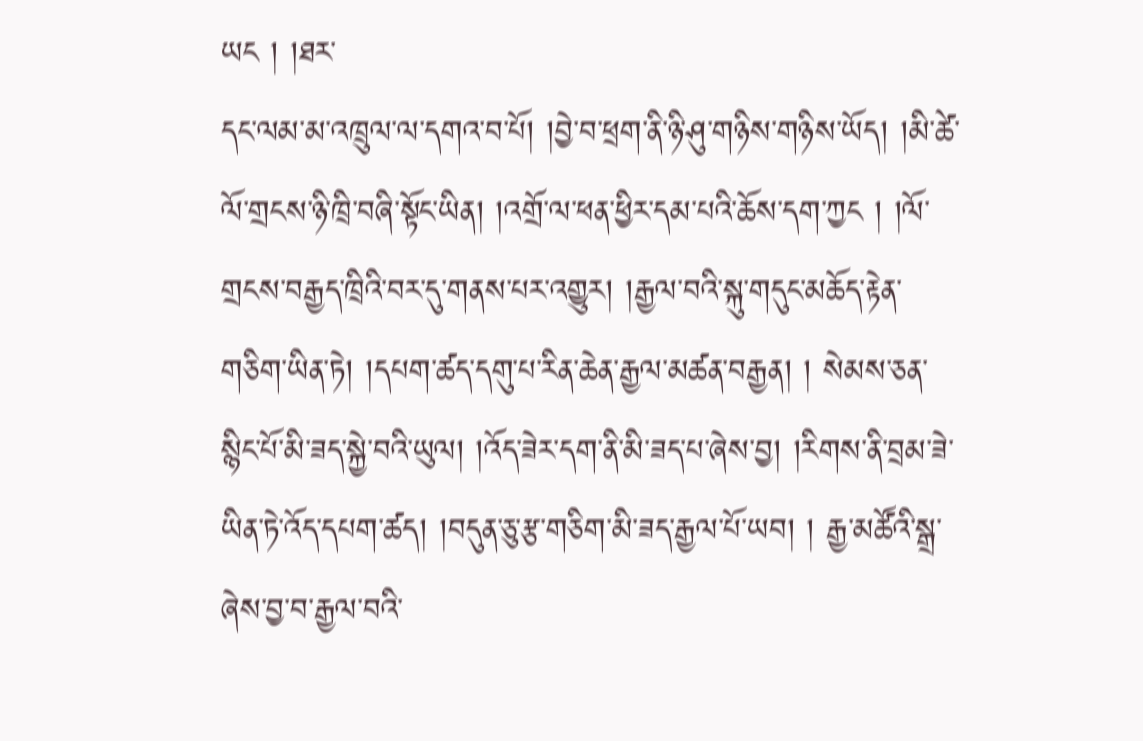ཡང ། །ཐར་
དང་ལམ་མ་འཁྲུལ་ལ་དགའ་བ་པོ། །བྱེ་བ་ཕྲག་ནི་ཉི་ཤུ་གཉིས་གཉིས་ཡོད། །མི་ཚེ་ལོ་གྲངས་ཉི་ཁྲི་བཞི་སྟོང་ཡིན། །འགྲོ་ལ་ཕན་ཕྱིར་དམ་པའི་ཆོས་དག་ཀྱང ། །ལོ་གྲངས་བརྒྱད་ཁྲིའི་བར་དུ་གནས་པར་འགྱུར། །རྒྱལ་བའི་སྐུ་གདུང་མཆོད་རྟེན་གཅིག་ཡིན་ཏེ། །དཔག་ཚད་དགུ་པ་རིན་ཆེན་རྒྱལ་མཚན་བརྒྱན། ། སེམས་ཅན་སྙིང་པོ་མི་ཟད་སྐྱེ་བའི་ཡུལ། །འོད་ཟེར་དག་ནི་མི་ཟད་པ་ཞེས་བྱ། །རིགས་ནི་བྲམ་ཟེ་ཡིན་ཏེ་འོད་དཔག་ཚད། །བདུན་ཅུ་རྩ་གཅིག་མི་ཟད་རྒྱལ་པོ་ཡབ། ། རྒྱ་མཚོའི་སྒྲ་ཞེས་བྱ་བ་རྒྱལ་བའི་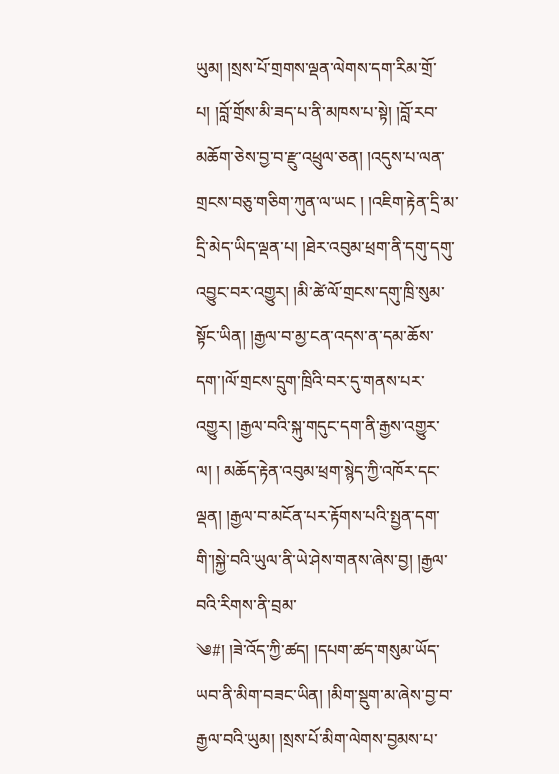ཡུམ། །སྲས་པོ་གྲགས་ལྡན་ལེགས་དག་རིམ་གྲོ་པ། །བློ་གྲོས་མི་ཟད་པ་ནི་མཁས་པ་སྟེ། །བློ་རབ་མཆོག་ཅེས་བྱ་བ་རྫུ་འཕྲུལ་ཅན། །འདུས་པ་ལན་གྲངས་བཅུ་གཅིག་ཀུན་ལ་ཡང ། །འཇིག་རྟེན་དྲི་མ་དྲི་མེད་ཡིད་ལྡན་པ། །ཐེར་འབུམ་ཕྲག་ནི་དགུ་དགུ་འབྱུང་བར་འགྱུར། །མི་ཚེ་ལོ་གྲངས་དགུ་ཁྲི་སུམ་སྟོང་ཡིན། །རྒྱལ་བ་མྱ་ངན་འདས་ན་དམ་ཆོས་དག་།ལོ་གྲངས་དྲུག་ཁྲིའི་བར་དུ་གནས་པར་འགྱུར། །རྒྱལ་བའི་སྐུ་གདུང་དག་ནི་རྒྱས་འགྱུར་ལ། ། མཆོད་རྟེན་འབུམ་ཕྲག་སྙེད་ཀྱི་འཁོར་དང་ལྡན། །རྒྱལ་བ་མངོན་པར་རྟོགས་པའི་སྤྱན་དག་གི་།སྐྱེ་བའི་ཡུལ་ནི་ཡེ་ཤེས་གནས་ཞེས་བྱ། །རྒྱལ་བའི་རིགས་ནི་བྲམ་
༄#། །ཟེ་འོད་ཀྱི་ཚད། །དཔག་ཚད་གསུམ་ཡོད་ཡབ་ནི་མིག་བཟང་ཡིན། །མིག་སྡུག་མ་ཞེས་བྱ་བ་རྒྱལ་བའི་ཡུམ། །སྲས་པོ་མིག་ལེགས་བྱམས་པ་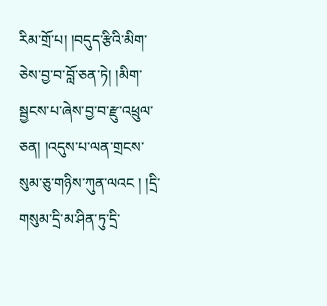རིམ་གྲོ་པ། །བདུད་རྩིའི་མིག་ཅེས་བྱ་བ་བློ་ཅན་ཏེ། །མིག་སྦྱངས་པ་ཞེས་བྱ་བ་རྫུ་འཕྲུལ་ཅན། །འདུས་པ་ལན་གྲངས་སུམ་ཅུ་གཉིས་ཀུན་ལའང ། །དྲི་གསུམ་དྲི་མ་ཤིན་ཏུ་དྲི་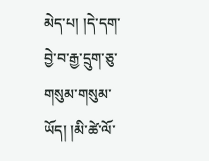མེད་པ། །དེ་དག་བྱེ་བ་རྒྱ་དྲུག་ཅུ་གསུམ་གསུམ་ཡོད། །མི་ཚེ་ལོ་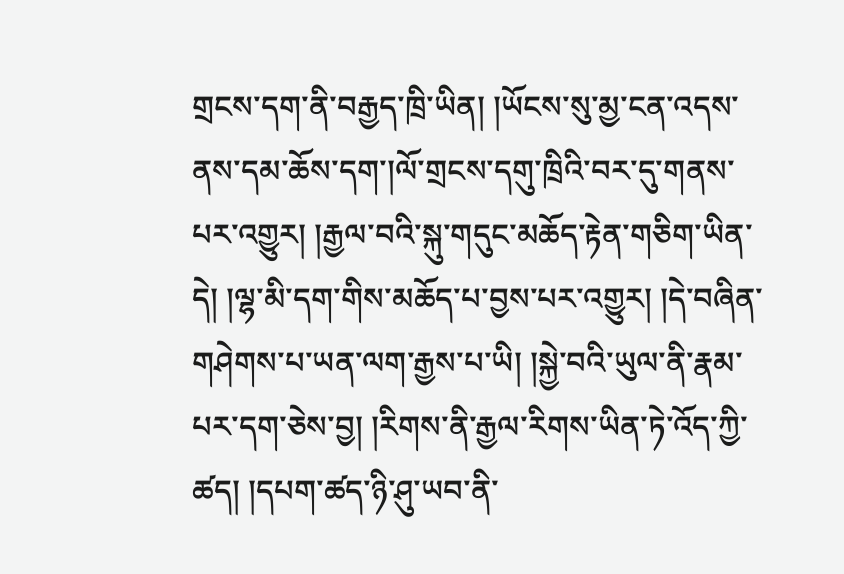གྲངས་དག་ནི་བརྒྱད་ཁྲི་ཡིན། །ཡོངས་སུ་མྱ་ངན་འདས་ནས་དམ་ཆོས་དག་།ལོ་གྲངས་དགུ་ཁྲིའི་བར་དུ་གནས་པར་འགྱུར། །རྒྱལ་བའི་སྐུ་གདུང་མཆོད་རྟེན་གཅིག་ཡིན་དེ། །ལྷ་མི་དག་གིས་མཆོད་པ་བྱས་པར་འགྱུར། །དེ་བཞིན་གཤེགས་པ་ཡན་ལག་རྒྱས་པ་ཡི། །སྐྱེ་བའི་ཡུལ་ནི་རྣམ་པར་དག་ཅེས་བྱ། །རིགས་ནི་རྒྱལ་རིགས་ཡིན་ཏེ་འོད་ཀྱི་ཚད། །དཔག་ཚད་ཉི་ཤུ་ཡབ་ནི་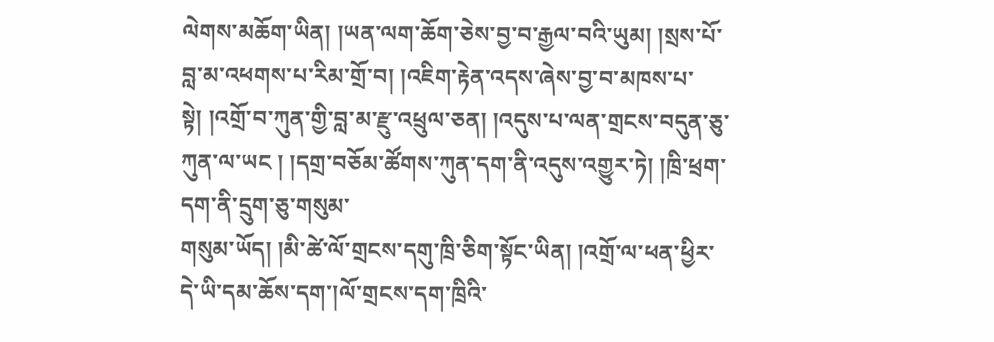ལེགས་མཆོག་ཡིན། །ཡན་ལག་ཆོག་ཅེས་བྱ་བ་རྒྱལ་བའི་ཡུམ། །སྲས་པོ་བླ་མ་འཕགས་པ་རིམ་གྲོ་བ། །འཇིག་རྟེན་འདས་ཞེས་བྱ་བ་མཁས་པ་སྟེ། །འགྲོ་བ་ཀུན་གྱི་བླ་མ་རྫུ་འཕྲུལ་ཅན། །འདུས་པ་ལན་གྲངས་བདུན་ཅུ་ཀུན་ལ་ཡང ། །དགྲ་བཅོམ་ཚོགས་ཀུན་དག་ནི་འདུས་འགྱུར་ཏེ། །ཁྲི་ཕྲག་དག་ནི་དྲུག་ཅུ་གསུམ་
གསུམ་ཡོད། །མི་ཚེ་ལོ་གྲངས་དགུ་ཁྲི་ཅིག་སྟོང་ཡིན། །འགྲོ་ལ་ཕན་ཕྱིར་དེ་ཡི་དམ་ཆོས་དག་།ལོ་གྲངས་དག་ཁྲིའི་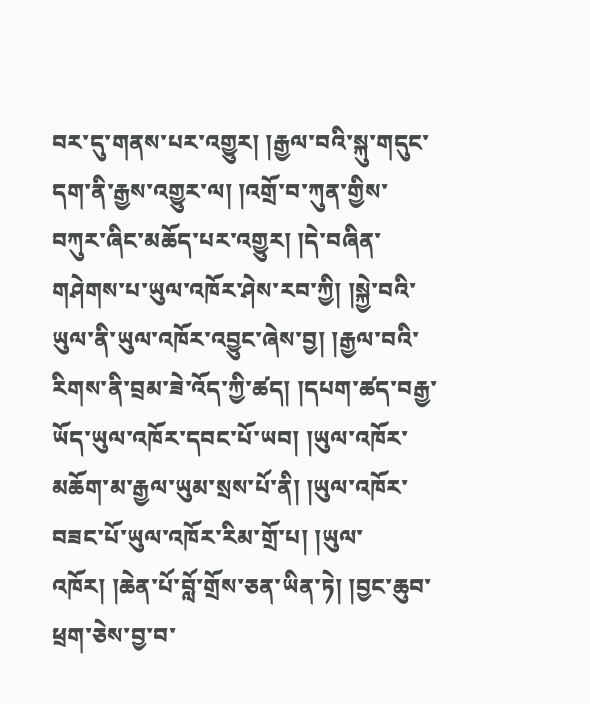བར་དུ་གནས་པར་འགྱུར། །རྒྱལ་བའི་སྐུ་གདུང་དག་ནི་རྒྱས་འགྱུར་ལ། །འགྲོ་བ་ཀུན་གྱིས་བཀུར་ཞིང་མཆོད་པར་འགྱུར། །དེ་བཞིན་གཤེགས་པ་ཡུལ་འཁོར་ཤེས་རབ་ཀྱི། །སྐྱེ་བའི་ཡུལ་ནི་ཡུལ་འཁོར་འབྱུང་ཞེས་བྱ། །རྒྱལ་བའི་རིགས་ནི་བྲམ་ཟེ་འོད་ཀྱི་ཚད། །དཔག་ཚད་བརྒྱ་ཡོད་ཡུལ་འཁོར་དབང་པོ་ཡབ། །ཡུལ་འཁོར་མཆོག་མ་རྒྱལ་ཡུམ་སྲས་པོ་ནི། །ཡུལ་འཁོར་བཟང་པོ་ཡུལ་འཁོར་རིམ་གྲོ་པ། །ཡུལ་འཁོར། །ཆེན་པོ་བློ་གྲོས་ཅན་ཡིན་ཏེ། །བྱང་ཆུབ་ཕྲག་ཅེས་བྱ་བ་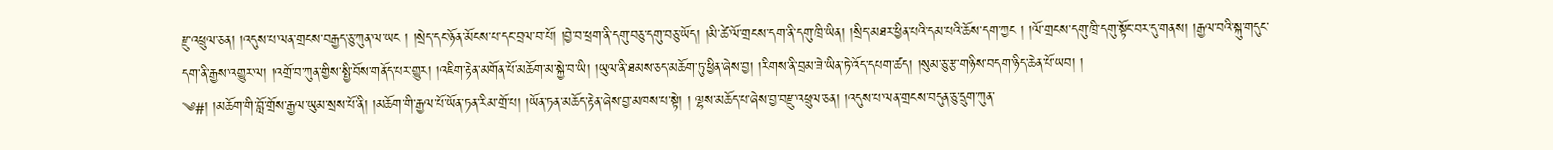རྫུ་འཕྲུལ་ཅན། །འདུས་པ་ལན་གྲངས་བརྒྱད་ཅུ་ཀུན་ལ་ཡང ། །སྲེད་དང་ཉོན་མོངས་པ་དང་བྲལ་བ་པོ། །བྱེ་བ་ཕྲག་ནི་དགུ་བཅུ་དགུ་བཅུ་ཡོད། །མི་ཚེ་ལོ་གྲངས་དག་ནི་དགུ་ཁྲི་ཡིན། །སྲིད་མཐར་ཕྱིན་པའི་དམ་པའི་ཆོས་དག་ཀྱང ། །ལོ་གྲངས་དགུ་ཁྲི་དགུ་སྟོང་བར་དུ་གནས། །རྒྱལ་བའི་སྐུ་གདུང་དག་ནི་རྒྱས་འགྱུར་ལ། །འགྲོ་བ་ཀུན་གྱིས་སྤྱི་བོས་གནོད་པར་གྱུར། །འཇིག་རྟེན་མགོན་པོ་མཆོག་མ་སྐྱེ་བ་ཡི། །ཡུལ་ནི་ཐམས་ཅད་མཆོག་ཏུ་ཕྱིན་ཞེས་བྱ། །རིགས་ནི་བྲམ་ཟེ་ཡིན་ཏེ་འོད་དཔག་ཚད། །སུམ་ཅུ་རྩ་གཉིས་བདག་ཉིད་ཆེན་པོ་ཡབ། །
༄#། །མཆོག་གི་བློ་གྲོས་རྒྱལ་ཡུམ་སྲས་པོ་ནི། །མཆོག་གི་རྒྱལ་པོ་ཡོན་ཏན་རིམ་གྲོ་པ། །ཡོན་ཏན་མཆོད་རྟེན་ཞེས་བྱ་མཁས་པ་སྟེ། ། ལྷས་མཆོད་པ་ཞེས་བྱ་བརྫུ་འཕྲུལ་ཅན། །འདུས་པ་ལན་གྲངས་བདུན་ཅུ་དྲུག་ཀུན་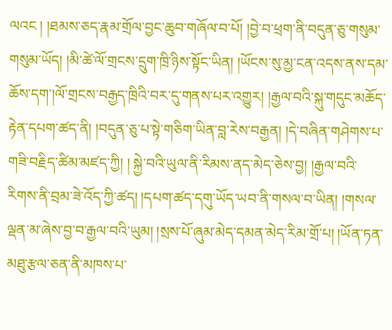ལའང ། །ཐམས་ཅད་རྣམ་གྲོལ་བྱང་ཆུབ་གཞོལ་བ་པོ། །བྱེ་བ་ཕྲག་ནི་བདུན་ཅུ་གསུམ་གསུམ་ཡོད། །མི་ཚེ་ལོ་གྲངས་དྲུག་ཁྲི་ཉིས་སྟོང་ཡིན། །ཡོངས་སུ་མྱ་ངན་འདས་ནས་དམ་ཆོས་དག་།ལོ་གྲངས་བརྒྱད་ཁྲིའི་བར་དུ་གནས་པར་འགྱུར། །རྒྱལ་བའི་སྐུ་གདུང་མཆོད་རྟེན་དཔག་ཚད་ནི། །བདུན་ཅུ་པ་སྟེ་གཅིག་ཡིན་བླ་རེས་བརྒྱན། །དེ་བཞིན་གཤེགས་པ་གཟི་བརྗིད་ཚིམ་མཛད་ཀྱི། ། སྐྱེ་བའི་ཡུལ་ནི་རིམས་ནད་མེད་ཅེས་བྱ། །རྒྱལ་བའི་རིགས་ནི་བྲམ་ཟེ་འོད་ཀྱི་ཚད། །དཔག་ཚད་དགུ་ཡོད་ཡབ་ནི་གསལ་བ་ཡིན། །གསལ་ལྡན་མ་ཞེས་བྱ་བ་རྒྱལ་བའི་ཡུམ། །སྲས་པོ་ཞུམ་མེད་དམན་མེད་རིམ་གྲོ་པ། །ཡོན་ཏན་མཐུ་རྩལ་ཅན་ནི་མཁས་པ་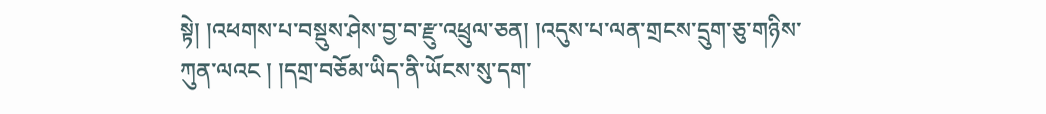སྟེ། །འཕགས་པ་བསྡུས་ཤེས་བྱ་བ་རྫུ་འཕྲུལ་ཅན། །འདུས་པ་ལན་གྲངས་དྲུག་ཅུ་གཉིས་ཀུན་ལའང ། །དགྲ་བཅོམ་ཡིད་ནི་ཡོངས་སུ་དག་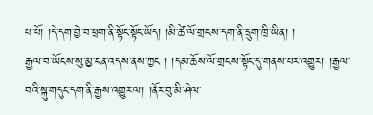པ་པོ། །དེ་དག་བྱེ་བ་ཕྲག་ནི་སྟོང་སྟོང་ཡོད། །མི་ཚེ་ལོ་གྲངས་དག་ནི་དྲུག་ཁྲི་ཡིན། །
རྒྱལ་བ་ཡོངས་སུ་མྱ་ངན་འདས་ནས་ཀྱང ། །དམ་ཆོས་ལོ་གྲངས་སྟོང་དུ་གནས་པར་འགྱུར། །རྒྱལ་བའི་སྐུ་གདུང་དག་ནི་རྒྱས་འགྱུར་ལ། །ནོར་བུ་མི་ཤེལ་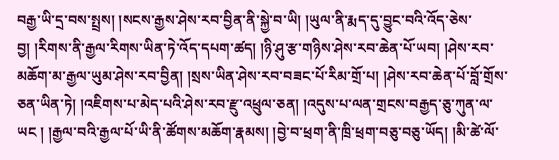བརྒྱ་ཡི་དྲ་བས་སྤྲས། །སངས་རྒྱས་ཤེས་རབ་བྱིན་ནི་སྐྱེ་བ་ཡི། །ཡུལ་ནི་རྨད་དུ་བྱུང་བའི་འོད་ཅེས་བྱ། །རིགས་ནི་རྒྱལ་རིགས་ཡིན་ཏེ་འོད་དཔག་ཚད། །ཉི་ཤུ་རྩ་གཉིས་ཤེས་རབ་ཆེན་པོ་ཡབ། །ཤེས་རབ་མཆོག་མ་རྒྱལ་ཡུམ་ཤེས་རབ་བྱིན། །སྲས་ཡིན་ཤེས་རབ་བཟང་པོ་རིམ་གྲོ་པ། །ཤེས་རབ་ཆེན་པོ་བློ་གྲོས་ཅན་ཡིན་ཏེ། །འཇིགས་པ་མེད་པའི་ཤེས་རབ་རྫུ་འཕྲུལ་ཅན། །འདུས་པ་ལན་གྲངས་བརྒྱད་ཅུ་ཀུན་ལ་ཡང ། །རྒྱལ་བའི་རྒྱལ་པོ་ཡི་ནི་ཚོགས་མཆོག་རྣམས། །བྱེ་བ་ཕྲག་ནི་ཁྲི་ཕྲག་བཅུ་བཅུ་ཡོད། །མི་ཚེ་ལོ་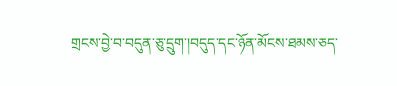གྲངས་བྱེ་བ་བདུན་ཅུ་དྲུག་།བདུད་དང་ཉོན་མོངས་ཐམས་ཅད་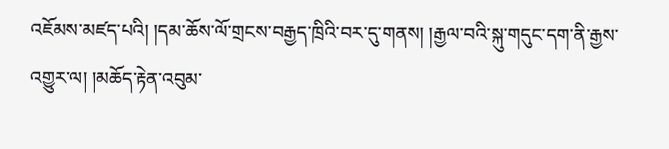འཇོམས་མཛད་པའི། །དམ་ཆོས་ལོ་གྲངས་བརྒྱད་ཁྲིའི་བར་དུ་གནས། །རྒྱལ་བའི་སྐུ་གདུང་དག་ནི་རྒྱས་འགྱུར་ལ། །མཆོད་རྟེན་འབུམ་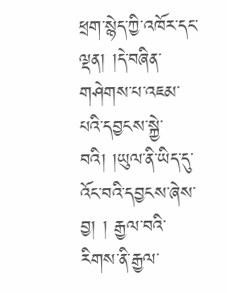ཕྲག་སྙེད་ཀྱི་འཁོར་དང་ལྡན། །དེ་བཞིན་གཤེགས་པ་འཇམ་པའི་དབྱངས་སྐྱེ་བའི། །ཡུལ་ནི་ཡིད་དུ་འོང་བའི་དབྱངས་ཞེས་བྱ། ། རྒྱལ་བའི་རིགས་ནི་རྒྱལ་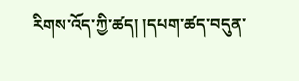རིགས་འོད་ཀྱི་ཚད། །དཔག་ཚད་བདུན་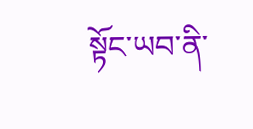སྟོང་ཡབ་ནི་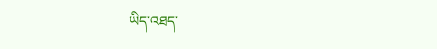ཡིད་འཐད་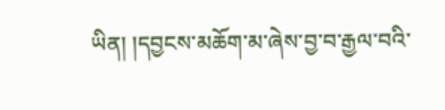ཡིན། །དབྱངས་མཆོག་མ་ཞེས་བྱ་བ་རྒྱལ་བའི་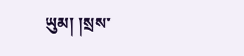ཡུམ། །སྲས་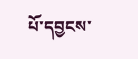པོ་དབྱངས་